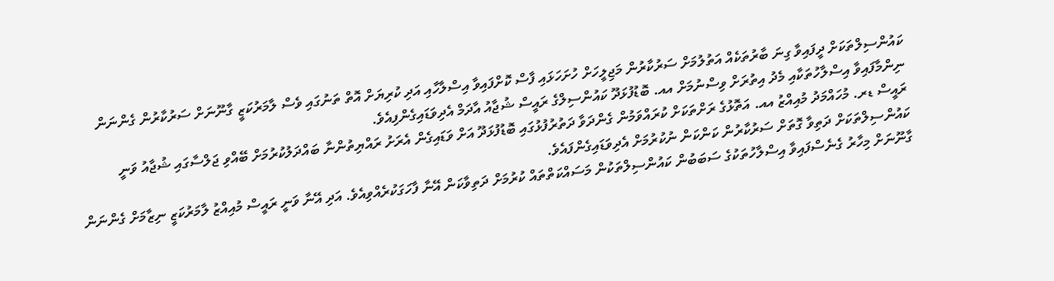ކައުންސިލްތަކަށް ދީފައިވާ ގިނަ ބާރުތަކެއް އަތުލުމަށް ސަރުކާރުން މަޖިލީހަށް ހުށަހަޅައި ފާސް ކޮށްފައިވާ އިސްލާހާއި އަދި ކުރިޔަށް އޮތް ތަނުގައި ވެސް ލާމަރުކަޒީ ގާނޫނަށް ސަރުކާރުން ގެންނަން ނިންމާފައިވާ އިސްލާހުތަކާއި މެދު އިތުރަށް ވިސްނުމަށް އއ. ބޮޑުފުޅަދޫ ކައުންސިލްގެ ރައީސް ޝުޖާއު އާދަމް އެދިވަޑައިގެންފިއެވެ.
ރައީސް ޑރ. މުހައްމަދު މުއިއްޒު އއ. އަތޮޅުގެ ރަށްތަކަށް ކުރައްވަމުން ގެންދަވާ ދަތުރުފުޅުގައި ބޮޑުފުޅަދޫ އަށް ވަޑައިގެން އެރަށު ރައްޔިތުންނާ ބައްދަލުކުރުމަށް ބޭއްވި ޖަލްސާގައި ޝުޖާއު ވަނީ ކައުންސިލްތަކަށް ދަތިވާ ގޮތަށް ސަރުކާރުން ކަންކަން ނުކުރުމަށް އެދިވަޑައިގެންފައެވެ.
ގާނޫނަށް މިހާރު ގެނެސްފައިވާ އިސްލާހުތަކުގެ ސަބަބުން ކައުންސިލްތަކުން މަސައްކަތްތައް ކުރުމަށް ދަތިވާކަން އޭނާ ފާހަގަކުރެއްވިއެވެ. އަދި އޭނާ ވަނީ ރައީސް މުއިއްޒު ލާމަރުކަޒީ ނިޒާމަށް ގެންނަން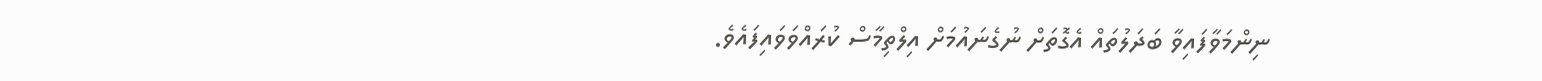ނިންމަވާފައިވާ ބަދަލުތައް އެގޮތަށް ނުގެނައުމަށް އިލްތިމާސް ކުރައްވަވައިފައެވެ.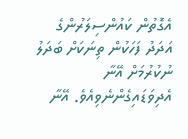އެގޮތުން ކައުންސިލަރުންގެ އަދަދު ފަހަކުން ތިނަކަށް ބަދަލު ނުކުރުމަށް އޭނާ އެދިވަޑައިގެންނެވިއެވެ. އޭނާ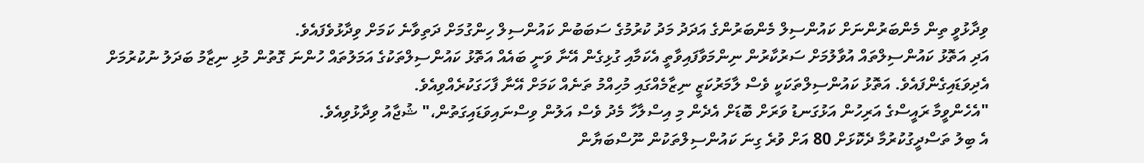ވިދާޅުވީ ތިން މެންބަރުންނަށް ކައުންސިލް މެންބަރުންގެ އަދަދު މަދު ކުރުމުގެ ސަބަބުން ކައުންސިލް ހިންގުމަށް ދަތިވާނެ ކަމަށް ވިދާޅުވެފައެވެ.
އަދި އަތޮޅު ކައުންސިލްތައް އުވާލުމަށް ސަރުކާރުން ނިންމަވާފައިވާތީ އެކަމާއި ގުޅިގެން އޭނާ ވަނީ ބައެއް އަތޮޅު ކައުންސިލްތަކުގެ އަމަލުތައް ހުންނަ ގޮތުން މުޅި ނިޒާމު ބަދަލު ނުކުރުމަށް އެދިވަޑައިގެންފައެވެ. އަތޮޅު ކައުންސިލްތަކަކީ ވެސް ލާމަރުކަޒީ ނިޒާމެއްގައި މުހިއްމު ތަނެއް ކަމަށް އޭނާ ފާހަގަކުރެއްވިއެވެ.
"އެހެންވީމާ ރައީސްގެ އަރިހުން އަޅުގަނޑު ވަރަށް ބޮޑަށް އެދެން މި އިސްލާހާ މެދު ވެސް އަލުން ވިސްނައިވަޑައިގަތުން،" ޝުޖާއު ވިދާޅުވިއެވެ.
އެ ބިލު ތަސްދީގުކުރުމާ ދެކޮޅަށް 80 އަށް ވުރެ ގިނަ ކައުންސިލްތަކުން ނޫސްބަޔާން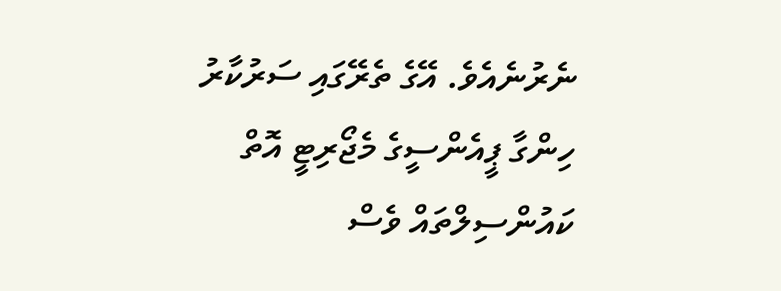ނެރުނެއެވެ. އޭގެ ތެރޭގައި ސަރުކާރު ހިންގާ ޕީއެންސީގެ މެޖޯރިޓީ އޮތް ކައުންސިލްތައް ވެސް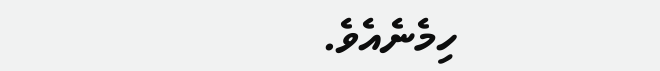ހިމެނެއެވެ.